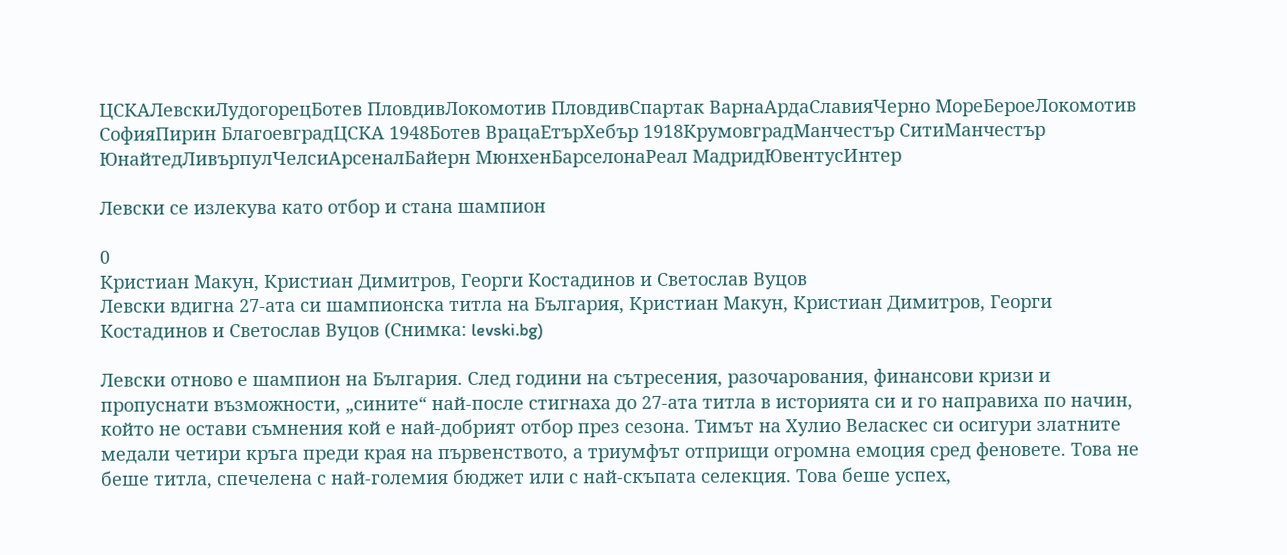ЦСКАЛевскиЛудогорецБотев ПловдивЛокомотив ПловдивСпартак ВарнаАрдаСлавияЧерно МореБероеЛокомотив СофияПирин БлагоевградЦСКА 1948Ботев ВрацаЕтърХебър 1918КрумовградМанчестър СитиМанчестър ЮнайтедЛивърпулЧелсиАрсеналБайерн МюнхенБарселонаРеал МадридЮвентусИнтер

Левски се излекува като отбор и стана шампион

0
Кристиан Макун, Кристиан Димитров, Георги Костадинов и Светослав Вуцов
Левски вдигна 27-ата си шампионска титла на България, Кристиан Макун, Кристиан Димитров, Георги Костадинов и Светослав Вуцов (Снимка: levski.bg)

Левски отново е шампион на България. След години на сътресения, разочарования, финансови кризи и пропуснати възможности, „сините“ най-после стигнаха до 27-ата титла в историята си и го направиха по начин, който не остави съмнения кой е най-добрият отбор през сезона. Тимът на Хулио Веласкес си осигури златните медали четири кръга преди края на първенството, а триумфът отприщи огромна емоция сред феновете. Това не беше титла, спечелена с най-големия бюджет или с най-скъпата селекция. Това беше успех,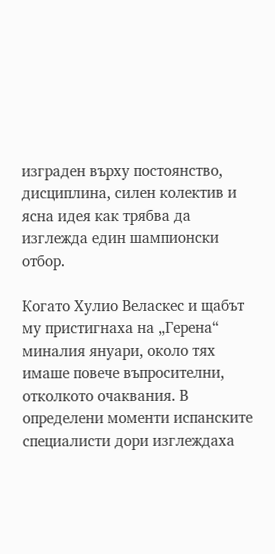изграден върху постоянство, дисциплина, силен колектив и ясна идея как трябва да изглежда един шампионски отбор.

Когато Хулио Веласкес и щабът му пристигнаха на „Герена“ миналия януари, около тях имаше повече въпросителни, отколкото очаквания. В определени моменти испанските специалисти дори изглеждаха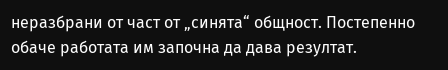неразбрани от част от „синята“ общност. Постепенно обаче работата им започна да дава резултат.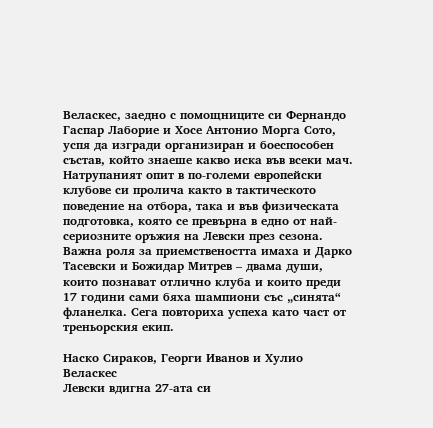Веласкес, заедно с помощниците си Фернандо Гаспар Лаборие и Хосе Антонио Морга Сото, успя да изгради организиран и боеспособен състав, който знаеше какво иска във всеки мач. Натрупаният опит в по-големи европейски клубове си пролича както в тактическото поведение на отбора, така и във физическата подготовка, която се превърна в едно от най-сериозните оръжия на Левски през сезона. Важна роля за приемствеността имаха и Дарко Тасевски и Божидар Митрев – двама души, които познават отлично клуба и които преди 17 години сами бяха шампиони със „синята“ фланелка. Сега повториха успеха като част от треньорския екип.

Наско Сираков, Георги Иванов и Хулио Веласкес
Левски вдигна 27-ата си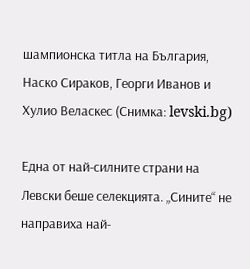шампионска титла на България, Наско Сираков, Георги Иванов и Хулио Веласкес (Снимка: levski.bg)

Една от най-силните страни на Левски беше селекцията. „Сините“ не направиха най-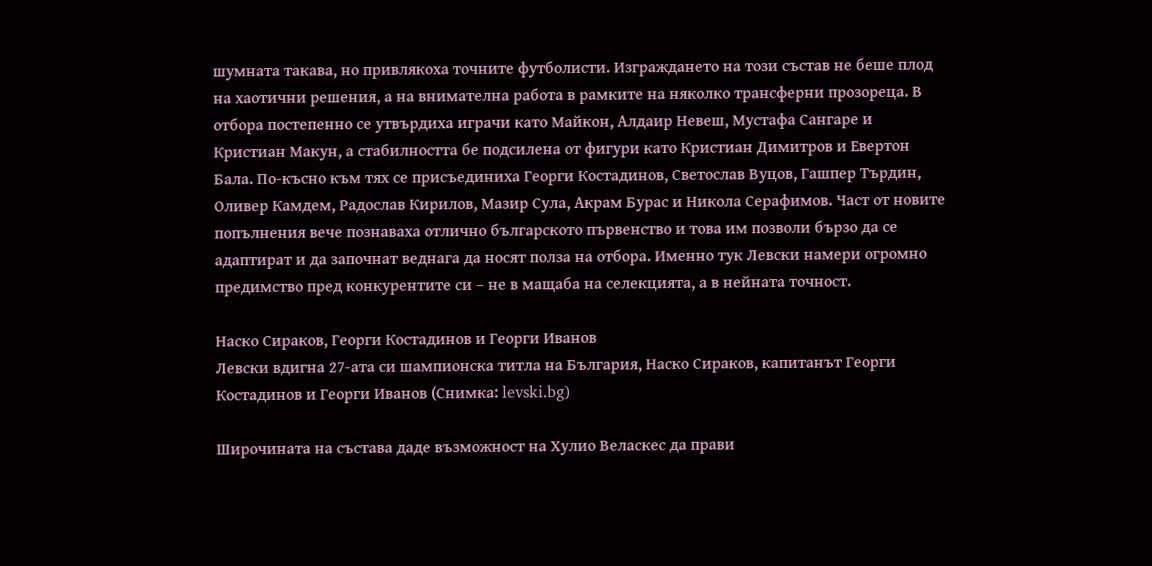шумната такава, но привлякоха точните футболисти. Изграждането на този състав не беше плод на хаотични решения, а на внимателна работа в рамките на няколко трансферни прозореца. В отбора постепенно се утвърдиха играчи като Майкон, Алдаир Невеш, Мустафа Сангаре и Кристиан Макун, а стабилността бе подсилена от фигури като Кристиан Димитров и Евертон Бала. По-късно към тях се присъединиха Георги Костадинов, Светослав Вуцов, Гашпер Търдин, Оливер Камдем, Радослав Кирилов, Мазир Сула, Акрам Бурас и Никола Серафимов. Част от новите попълнения вече познаваха отлично българското първенство и това им позволи бързо да се адаптират и да започнат веднага да носят полза на отбора. Именно тук Левски намери огромно предимство пред конкурентите си – не в мащаба на селекцията, а в нейната точност.

Наско Сираков, Георги Костадинов и Георги Иванов
Левски вдигна 27-ата си шампионска титла на България, Наско Сираков, капитанът Георги Костадинов и Георги Иванов (Снимка: levski.bg)

Широчината на състава даде възможност на Хулио Веласкес да прави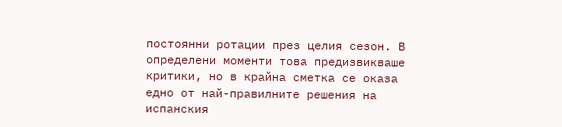постоянни ротации през целия сезон. В определени моменти това предизвикваше критики, но в крайна сметка се оказа едно от най-правилните решения на испанския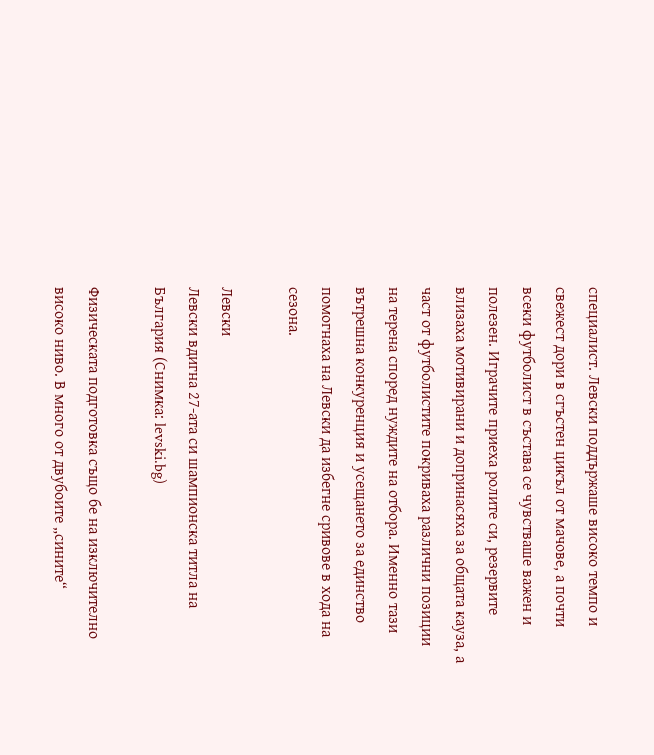специалист. Левски поддържаше високо темпо и свежест дори в сгъстен цикъл от мачове, а почти всеки футболист в състава се чувстваше важен и полезен. Играчите приеха ролите си, резервите влизаха мотивирани и допринасяха за общата кауза, а част от футболистите покриваха различни позиции на терена според нуждите на отбора. Именно тази вътрешна конкуренция и усещането за единство помогнаха на Левски да избегне сривове в хода на сезона.

Левски
Левски вдигна 27-ата си шампионска титла на България (Снимка: levski.bg)

Физическата подготовка също бе на изключително високо ниво. В много от двубоите „сините“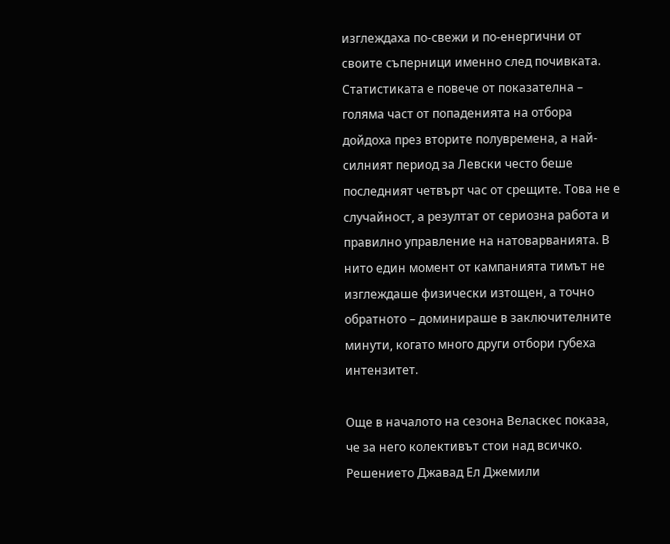изглеждаха по-свежи и по-енергични от своите съперници именно след почивката. Статистиката е повече от показателна – голяма част от попаденията на отбора дойдоха през вторите полувремена, а най-силният период за Левски често беше последният четвърт час от срещите. Това не е случайност, а резултат от сериозна работа и правилно управление на натоварванията. В нито един момент от кампанията тимът не изглеждаше физически изтощен, а точно обратното – доминираше в заключителните минути, когато много други отбори губеха интензитет.

Още в началото на сезона Веласкес показа, че за него колективът стои над всичко. Решението Джавад Ел Джемили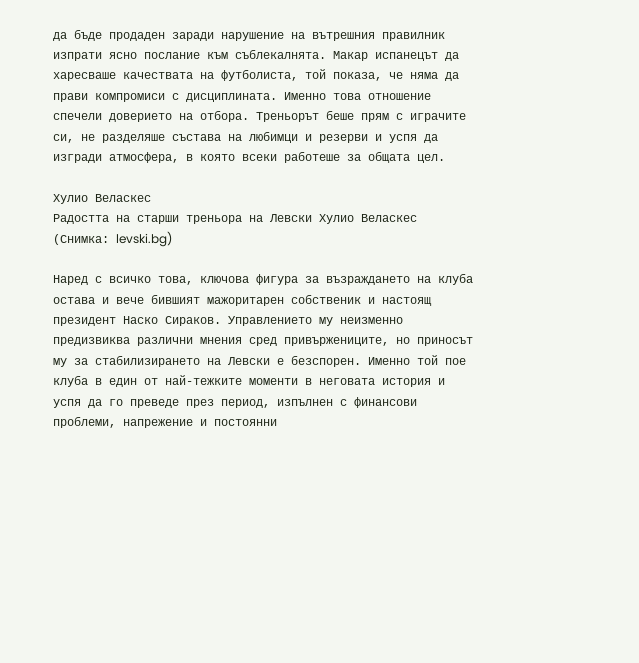да бъде продаден заради нарушение на вътрешния правилник изпрати ясно послание към съблекалнята. Макар испанецът да харесваше качествата на футболиста, той показа, че няма да прави компромиси с дисциплината. Именно това отношение спечели доверието на отбора. Треньорът беше прям с играчите си, не разделяше състава на любимци и резерви и успя да изгради атмосфера, в която всеки работеше за общата цел.

Хулио Веласкес
Радостта на старши треньора на Левски Хулио Веласкес (Снимка: levski.bg)

Наред с всичко това, ключова фигура за възраждането на клуба остава и вече бившият мажоритарен собственик и настоящ президент Наско Сираков. Управлението му неизменно предизвиква различни мнения сред привържениците, но приносът му за стабилизирането на Левски е безспорен. Именно той пое клуба в един от най-тежките моменти в неговата история и успя да го преведе през период, изпълнен с финансови проблеми, напрежение и постоянни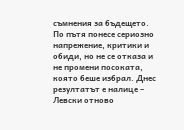съмнения за бъдещето. По пътя понесе сериозно напрежение, критики и обиди, но не се отказа и не промени посоката, която беше избрал. Днес резултатът е налице – Левски отново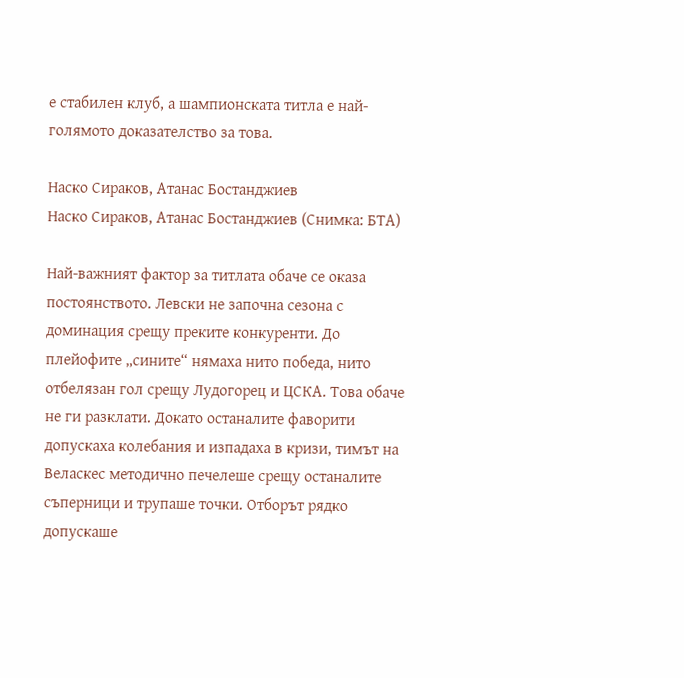е стабилен клуб, а шампионската титла е най-голямото доказателство за това.

Наско Сираков, Атанас Бостанджиев
Наско Сираков, Атанас Бостанджиев (Снимка: БТА)

Най-важният фактор за титлата обаче се оказа постоянството. Левски не започна сезона с доминация срещу преките конкуренти. До плейофите „сините“ нямаха нито победа, нито отбелязан гол срещу Лудогорец и ЦСКА. Това обаче не ги разклати. Докато останалите фаворити допускаха колебания и изпадаха в кризи, тимът на Веласкес методично печелеше срещу останалите съперници и трупаше точки. Отборът рядко допускаше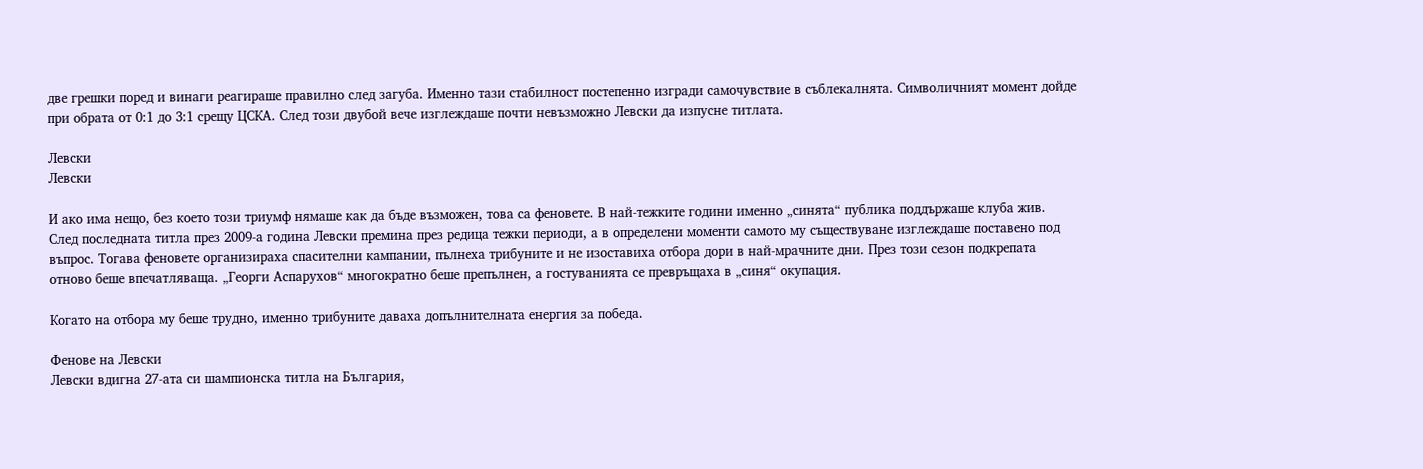две грешки поред и винаги реагираше правилно след загуба. Именно тази стабилност постепенно изгради самочувствие в съблекалнята. Символичният момент дойде при обрата от 0:1 до 3:1 срещу ЦСКА. След този двубой вече изглеждаше почти невъзможно Левски да изпусне титлата.

Левски
Левски

И ако има нещо, без което този триумф нямаше как да бъде възможен, това са феновете. В най-тежките години именно „синята“ публика поддържаше клуба жив. След последната титла през 2009-а година Левски премина през редица тежки периоди, а в определени моменти самото му съществуване изглеждаше поставено под въпрос. Тогава феновете организираха спасителни кампании, пълнеха трибуните и не изоставиха отбора дори в най-мрачните дни. През този сезон подкрепата отново беше впечатляваща. „Георги Аспарухов“ многократно беше препълнен, а гостуванията се превръщаха в „синя“ окупация.

Когато на отбора му беше трудно, именно трибуните даваха допълнителната енергия за победа.

Фенове на Левски
Левски вдигна 27-ата си шампионска титла на България,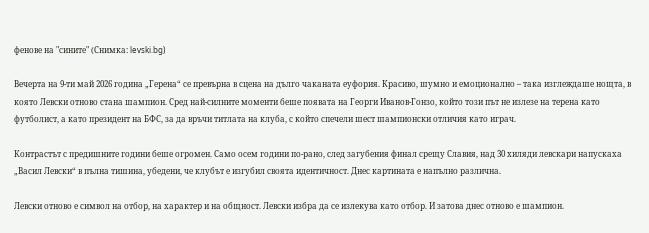фенове на "сините" (Снимка: levski.bg)

Вечерта на 9-ти май 2026 година „Герена“ се превърна в сцена на дълго чаканата еуфория. Красиво, шумно и емоционално – така изглеждаше нощта, в която Левски отново стана шампион. Сред най-силните моменти беше появата на Георги Иванов-Гонзо, който този път не излезе на терена като футболист, а като президент на БФС, за да връчи титлата на клуба, с който спечели шест шампионски отличия като играч.

Контрастът с предишните години беше огромен. Само осем години по-рано, след загубения финал срещу Славия, над 30 хиляди левскари напускаха „Васил Левски“ в пълна тишина, убедени, че клубът е изгубил своята идентичност. Днес картината е напълно различна.

Левски отново е символ на отбор, на характер и на общност. Левски избра да се излекува като отбор. И затова днес отново е шампион.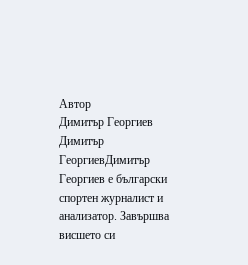Автор
Димитър Георгиев
Димитър ГеоргиевДимитър Георгиев е български спортен журналист и анализатор. Завършва висшето си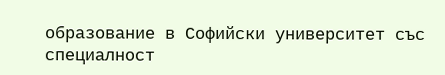образование в Софийски университет със специалност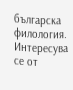българска филология. Интересува се от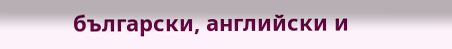български, английски и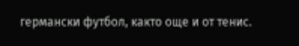германски футбол, както още и от тенис.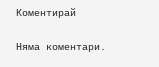Коментирай

Няма коментари.